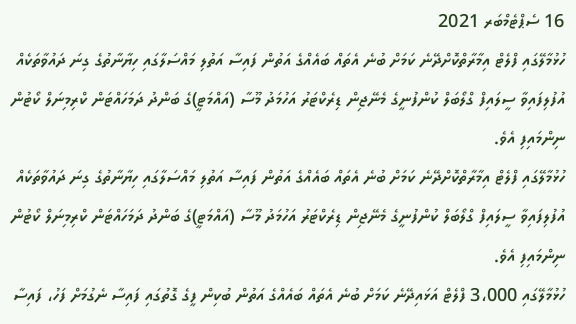16 ސެޕްޓެމްބަރ 2021
ހުޅުމާލޭގައި ފްލެޓް އިމާރާތްކޮށްދޭނެ ކަމަށް ބުނެ އެތައް ބައެއްގެ އަތުން ފައިސާ އަތުލި މައްސަލާގައި ހިޔާނާތުގެ ގިނަ ދައުވާތަކެއް އުފުލިފައިވާ ސީލައިފް ގްލޯބަލް ކުންފުނީގެ މެނޭޖިން ޑިރެކްޓަރު އަހުމަދު މޫސާ (އައްމަޓީ)ގެ ބަންދު ދަމަހައްޓަން ކްރިމިނަލް ކޯޓުން ނިންމައިފި އެވެ.
ހުޅުމާލޭގައި ފްލެޓް އިމާރާތްކޮށްދޭނެ ކަމަށް ބުނެ އެތައް ބައެއްގެ އަތުން ފައިސާ އަތުލި މައްސަލާގައި ހިޔާނާތުގެ ގިނަ ދައުވާތަކެއް އުފުލިފައިވާ ސީލައިފް ގްލޯބަލް ކުންފުނީގެ މެނޭޖިން ޑިރެކްޓަރު އަހުމަދު މޫސާ (އައްމަޓީ)ގެ ބަންދު ދަމަހައްޓަން ކްރިމިނަލް ކޯޓުން ނިންމައިފި އެވެ.
ހުޅުމާލޭގައި 3،000 ފްލެޓް އަޅައިދޭނެ ކަމަށް ބުނެ އެތައް ބައެއްގެ އަތުން ބުކިން ފީގެ ގޮތުގައި ފައިސާ ނެގުމަށް ފަހު، ފައިސާ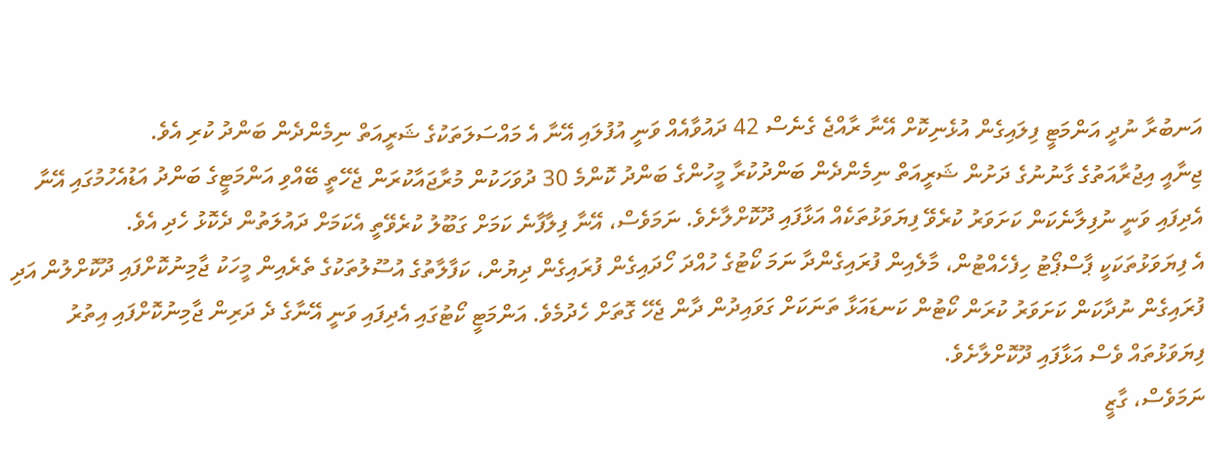އަނބުރާ ނުދީ އަންމަޓީ ފިލައިގެން އުޅެނިކޮށް އޭނާ ރާއްޖެ ގެނެސް 42 ދައުވާއެއް ވަނީ އުފުލައި އޭނާ އެ މައްސަލަތަކުގެ ޝަރީއަތް ނިމެންދެން ބަންދު ކުރި އެވެ.
ޖިނާއީ އިޖުރާއަތުގެ ގާނުނުގެ ދަށުން ޝަރީއަތް ނިމެންދެން ބަންދުކުރާ މީހުންގެ ބަންދު ކޮންމެ 30 ދުވަހަކުން މުރާޖައާކުރަން ޖެހޭތީ ބޭއްވި އަންމަޓީގެ ބަންދު އަޑުއެހުމުގައި އޭނާ އެދިފައި ވަނީ ނުފިލާނެކަން ކަށަވަރު ކުރެވޭ ފިޔަވަޅުތަކެއް އަޅާފައި ދޫކޮށްލާށެވެ. ނަމަވެސް، އޭނާ ފިލާފާނެ ކަމަށް ގަބޫލު ކުރެވޭތީ އެކަމަށް ދައުލަތުން ދެކޮޅު ހެދި އެވެ.
އެ ފިޔަވަޅުތަކަކީ ޕާސްޕޯޓު ހިފެހެއްޓުން، މާލެއިން ފުރައިގެންދާ ނަމަ ކޯޓުގެ ހުއްދަ ހޯދައިގެން ފުރައިގެން ދިޔުން، ކަފާލާތުގެ އުސޫލުތަކުގެ ތެރެއިން މީހަކު ޖާމިނުކޮށްފައި ދޫކޮށްލުން އަދި ފުރައިގެން ނުދާކަން ކަށަވަރު ކުރަން ކޯޓުން ކަނޑައަޅާ ތަނަކަށް ގަވައިދުން ދާން ޖެހޭ ގޮތަށް ހެދުމެވެ. އަންމަޓީ ކޯޓުގައި އެދިފައި ވަނީ އޭނާގެ ދެ ދަރިން ޖާމިނުކޮށްފައި އިތުރު ފިޔަވަޅުތައް ވެސް އަޅާފައި ދޫކޮށްލާށެވެ.
ނަމަވެސް، ގާޒީ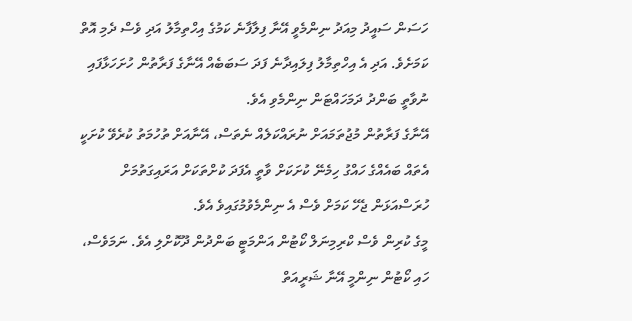ހަސަން ސައީދު މިއަދު ނިންމެވީ އޭނާ ފިލާފާނެ ކަމުގެ އިހްތިމާލު އަދި ވެސް ދެމި އޮތް ކަމަށެވެ. އަދި އެ އިހްތިމާލު ފިލައިދާނެ ފަދަ ސަބަބެއް އޭނާގެ ފަރާތުން ހުށަހަޅާފައި ނުވާތީ ބަންދު ދަމަހައްޓަން ނިންމެވި އެވެ.
އޭނާގެ ފަރާތުން މުޖުތަމައަށް ނުރައްކަލެއް ނެތަސް، އޭނާއަށް ތުހުމަތު ކުރެވޭ ކުށަކީ އެތައް ބައެއްގެ ހައްގު ހިމެނޭ ކުށަކަށް ވާތީ އެފަދަ ކުށްތަކަށް އަރައިގަތުމަށް ހުރަސްއަޅަން ޖެހޭ ކަމަށް ވެސް އެ ނިންމެވުމުގައިވެ އެވެ.
މީގެ ކުރިން ވެސް ކްރިމިނަލް ކޯޓުން އަންމަޓީ ބަންދުން ދޫކޮށްލި އެވެ. ނަމަވެސް، ހައި ކޯޓުން ނިންމީ އޭނާ ޝަރީއަތް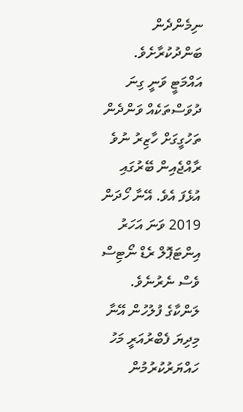ނިމެންދެން ބަންދުކުރާށެވެ.
އައްމަޓީ ވަނީ ގިނަ ދުވަސްތަކެއް ވަންދެން ތަހުގީގަށް ހާޒިރު ނުވެ ރާއްޖެއިން ބޭރުގައި އުޅެފަ އެވެ. އޭނާ ހޯދަން 2019 ވަނަ އަހަރު އިންޓަޕޮލް ރެޑް ނޯޓިސް ވެސް ނެރުނެވެ. ލަންކާގެ ފުލުހުން އޭނާ މިދިޔަ ފެބްރުއަރީ މަހު ހައްޔަރުކުރުމުން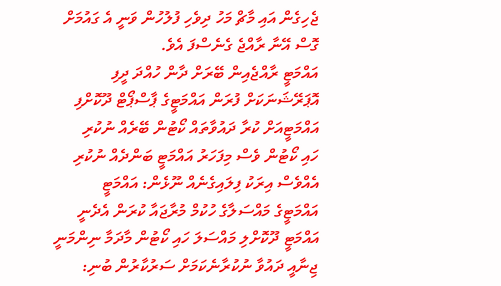ޖެހިގެން އައި މާޗް މަހު ދިވެހި ފުލުހުން ވަނީ އެ ގައުމަށް ގޮސް އޭނާ ރާއްޖެ ގެނެސްފަ އެވެ.
އައްމަޓީ ރާއްޖެއިން ބޭރަށް ދާން ހުއްދަ ދީފި
އޮޕަރޭޝަނަކަށް ފުރަން އައްމަޓީގެ ޕާސްޕޯޓް ދޫކޮށްފި
އައްމަޓީއަށް ކުރާ ދައުވާތައް ކޯޓުން ބޭރެއް ނުކުރި
ހައި ކޯޓުން ވެސް މިފަހަރު އައްމަޓީ ބަންދެއް ނުކުރި
އެއްވެސް އިރަކު ފިލައިގެނެއް ނޫޅެން: އައްމަޓީ
އައްމަޓީގެ މައްސަލާގެ ހުކުމް މުރާޖައާ ކުރަން އެދެނީ
އައްމަޓީ ދޫކޮށްލި މައްސަލަ ހައި ކޯޓުން މާދަމާ ނިންމަނީ
ޖިނާއީ ދައުވާ ނުކުރާނެކަމަށް ސަރުކާރުން ބުނި: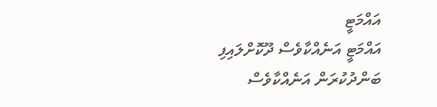އައްމަޓީ
އައްމަޓީ އަނެއްކާވެސް ދޫކޮށްލައިފި
ބަންދުކުރަން އަނެއްކާވެސް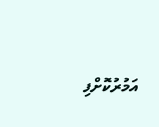އަމުރުކޮށްފި